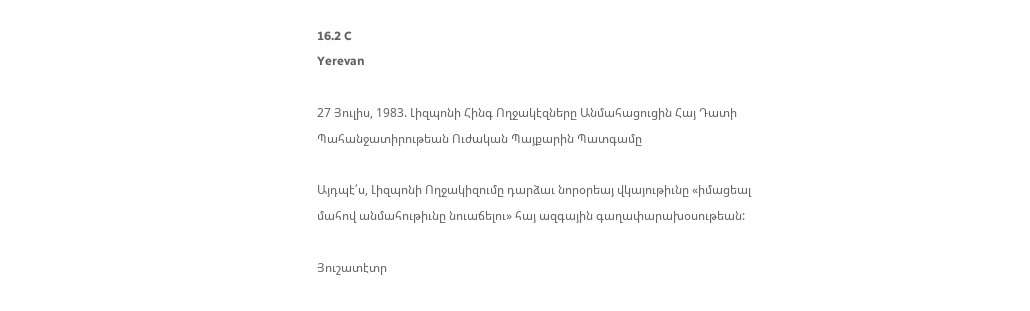16.2 C
Yerevan

27 Յուլիս, 1983. Լիզպոնի Հինգ Ողջակէզները Անմահացուցին Հայ Դատի Պահանջատիրութեան Ուժական Պայքարին Պատգամը

Այդպէ՛ս, Լիզպոնի Ողջակիզումը դարձաւ նորօրեայ վկայութիւնը «իմացեալ մահով անմահութիւնը նուաճելու» հայ ազգային գաղափարախօսութեան:

Յուշատէտր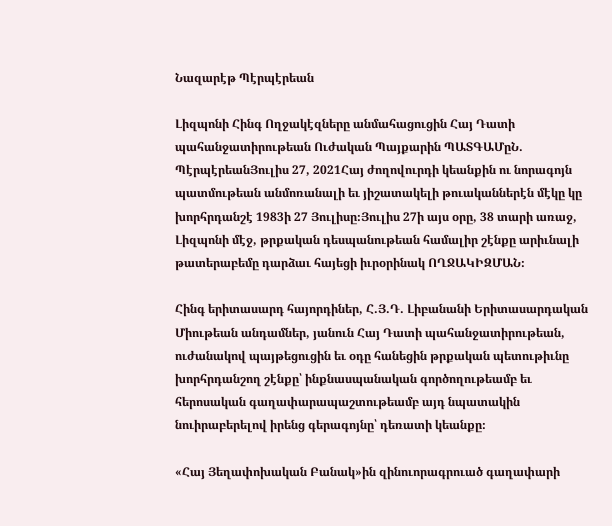Նազարէթ Պէրպէրեան

Լիզպոնի Հինգ Ողջակէզները անմահացուցին Հայ Դատի պահանջատիրութեան Ուժական Պայքարին ՊԱՏԳԱՄըՆ. ՊէրպէրեանՅուլիս 27, 2021Հայ ժողովուրդի կեանքին ու նորագոյն պատմութեան անմոռանալի եւ յիշատակելի թուականներէն մէկը կը խորհրդանշէ 1983ի 27 Յուլիսը։Յուլիս 27ի այս օրը, 38 տարի առաջ, Լիզպոնի մէջ, թրքական դեսպանութեան համալիր շէնքը արիւնալի թատերաբեմը դարձաւ հայեցի իւրօրինակ ՈՂՋԱԿԻԶՄԱՆ։

Հինգ երիտասարդ հայորդիներ, Հ.Յ.Դ. Լիբանանի Երիտասարդական Միութեան անդամներ, յանուն Հայ Դատի պահանջատիրութեան, ուժանակով պայթեցուցին եւ օդը հանեցին թրքական պետութիւնը խորհրդանշող շէնքը՝ ինքնասպանական գործողութեամբ եւ հերոսական գաղափարապաշտութեամբ այդ նպատակին նուիրաբերելով իրենց գերագոյնը՝ դեռատի կեանքը։

«Հայ Յեղափոխական Բանակ»ին զինուորագրուած գաղափարի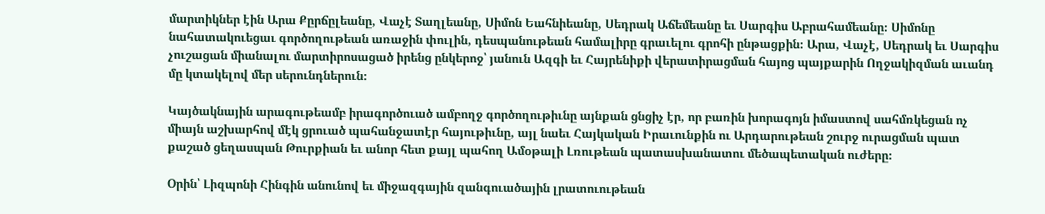մարտիկներ էին Արա Քըրճըլեանը, Վաչէ Տաղլեանը, Սիմոն Եահնիեանը, Սեդրակ Աճեմեանը եւ Սարգիս Աբրահամեանը։ Սիմոնը նահատակուեցաւ գործողութեան առաջին փուլին, դեսպանութեան համալիրը գրաւելու գրոհի ընթացքին։ Արա, Վաչէ, Սեդրակ եւ Սարգիս չուշացան միանալու մարտիրոսացած իրենց ընկերոջ՝ յանուն Ազգի եւ Հայրենիքի վերատիրացման հայոց պայքարին Ողջակիզման աւանդ մը կտակելով մեր սերունդներուն։

Կայծակնային արագութեամբ իրագործուած ամբողջ գործողութիւնը այնքան ցնցիչ էր, որ բառին խորագոյն իմաստով սահմռկեցան ոչ միայն աշխարհով մէկ ցրուած պահանջատէր հայութիւնը, այլ նաեւ Հայկական Իրաւունքին ու Արդարութեան շուրջ ուրացման պատ քաշած ցեղասպան Թուրքիան եւ անոր հետ քայլ պահող Ամօթալի Լռութեան պատասխանատու մեծապետական ուժերը։

Օրին՝ Լիզպոնի Հինգին անունով եւ միջազգային զանգուածային լրատուութեան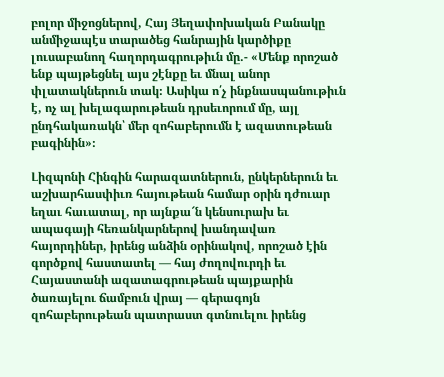բոլոր միջոցներով, Հայ Յեղափոխական Բանակը անմիջապէս տարածեց հանրային կարծիքը լուսաբանող հաղորդագրութիւն մը.- «Մենք որոշած ենք պայթեցնել այս շէնքը եւ մնալ անոր փլատակներուն տակ։ Ասիկա ո՛չ ինքնասպանութիւն է, ոչ ալ խելագարութեան դրսեւորում մը, այլ ընդհակառակն՝ մեր զոհաբերումն է ազատութեան բագինին»։

Լիզպոնի Հինգին հարազատներուն, ընկերներուն եւ աշխարհասփիւռ հայութեան համար օրին դժուար եղաւ հաւատալ, որ այնքա՜ն կենսուրախ եւ ապագայի հեռանկարներով խանդավառ հայորդիներ, իրենց անձին օրինակով, որոշած էին գործքով հաստատել — հայ ժողովուրդի եւ Հայաստանի ազատագրութեան պայքարին ծառայելու ճամբուն վրայ — գերագոյն զոհաբերութեան պատրաստ գտնուելու իրենց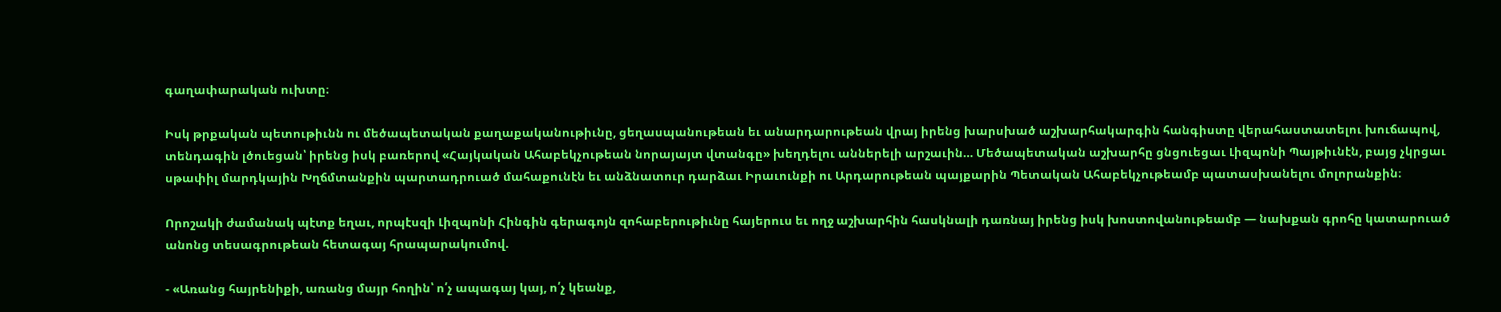գաղափարական ուխտը։

Իսկ թրքական պետութիւնն ու մեծապետական քաղաքականութիւնը, ցեղասպանութեան եւ անարդարութեան վրայ իրենց խարսխած աշխարհակարգին հանգիստը վերահաստատելու խուճապով, տենդագին լծուեցան՝ իրենց իսկ բառերով «Հայկական Ահաբեկչութեան նորայայտ վտանգը» խեղդելու աններելի արշաւին… Մեծապետական աշխարհը ցնցուեցաւ Լիզպոնի Պայթիւնէն, բայց չկրցաւ սթափիլ մարդկային Խղճմտանքին պարտադրուած մահաքունէն եւ անձնատուր դարձաւ Իրաւունքի ու Արդարութեան պայքարին Պետական Ահաբեկչութեամբ պատասխանելու մոլորանքին։

Որոշակի ժամանակ պէտք եղաւ, որպէսզի Լիզպոնի Հինգին գերագոյն զոհաբերութիւնը հայերուս եւ ողջ աշխարհին հասկնալի դառնայ իրենց իսկ խոստովանութեամբ — նախքան գրոհը կատարուած անոնց տեսագրութեան հետագայ հրապարակումով.

- «Առանց հայրենիքի, առանց մայր հողին՝ ո՛չ ապագայ կայ, ո՛չ կեանք,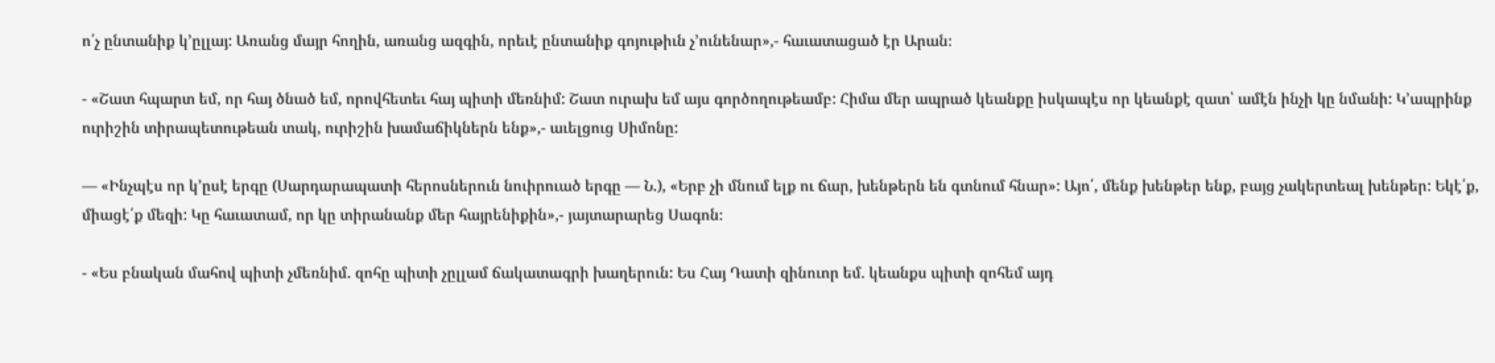ո՛չ ընտանիք կ՚ըլլայ: Առանց մայր հողին, առանց ազգին, որեւէ ընտանիք գոյութիւն չ՚ունենար»,- հաւատացած էր Արան։

- «Շատ հպարտ եմ, որ հայ ծնած եմ, որովհետեւ հայ պիտի մեռնիմ: Շատ ուրախ եմ այս գործողութեամբ: Հիմա մեր ապրած կեանքը իսկապէս որ կեանքէ զատ՝ ամէն ինչի կը նմանի: Կ՚ապրինք ուրիշին տիրապետութեան տակ, ուրիշին խամաճիկներն ենք»,- աւելցուց Սիմոնը:

— «Ինչպէս որ կ’ըսէ երգը (Սարդարապատի հերոսներուն նուիրուած երգը — Ն.), «Երբ չի մնում ելք ու ճար, խենթերն են գտնում հնար»: Այո՛, մենք խենթեր ենք, բայց չակերտեալ խենթեր: Եկէ՛ք, միացէ՛ք մեզի: Կը հաւատամ, որ կը տիրանանք մեր հայրենիքին»,- յայտարարեց Սագոն։

- «Ես բնական մահով պիտի չմեռնիմ. զոհը պիտի չըլլամ ճակատագրի խաղերուն: Ես Հայ Դատի զինուոր եմ. կեանքս պիտի զոհեմ այդ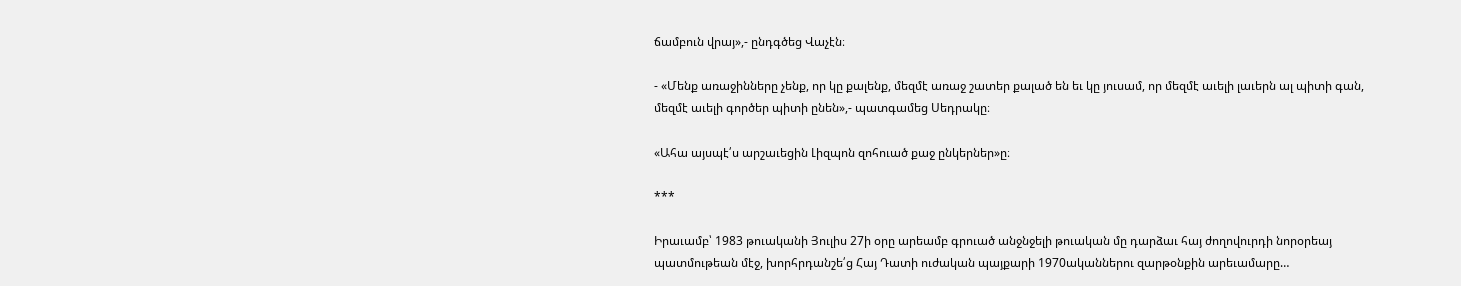ճամբուն վրայ»,- ընդգծեց Վաչէն։

- «Մենք առաջինները չենք, որ կը քալենք, մեզմէ առաջ շատեր քալած են եւ կը յուսամ, որ մեզմէ աւելի լաւերն ալ պիտի գան, մեզմէ աւելի գործեր պիտի ընեն»,- պատգամեց Սեդրակը։

«Ահա այսպէ՛ս արշաւեցին Լիզպոն զոհուած քաջ ընկերներ»ը։

***

Իրաւամբ՝ 1983 թուականի Յուլիս 27ի օրը արեամբ գրուած անջնջելի թուական մը դարձաւ հայ ժողովուրդի նորօրեայ պատմութեան մէջ, խորհրդանշե՛ց Հայ Դատի ուժական պայքարի 1970ականներու զարթօնքին արեւամարը…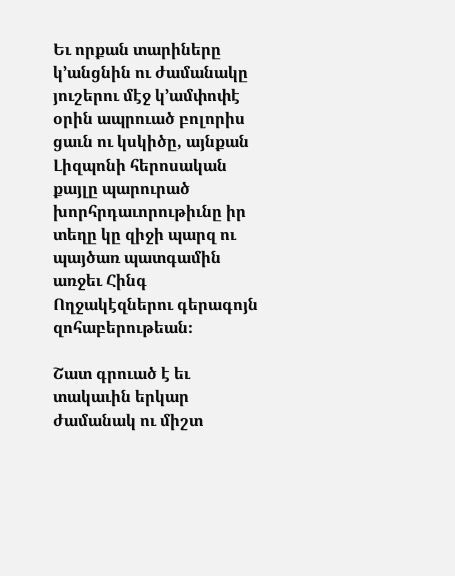Եւ որքան տարիները կ՚անցնին ու ժամանակը յուշերու մէջ կ՚ամփոփէ օրին ապրուած բոլորիս ցաւն ու կսկիծը, այնքան Լիզպոնի հերոսական քայլը պարուրած խորհրդաւորութիւնը իր տեղը կը զիջի պարզ ու պայծառ պատգամին առջեւ Հինգ Ողջակէզներու գերագոյն զոհաբերութեան։

Շատ գրուած է եւ տակաւին երկար ժամանակ ու միշտ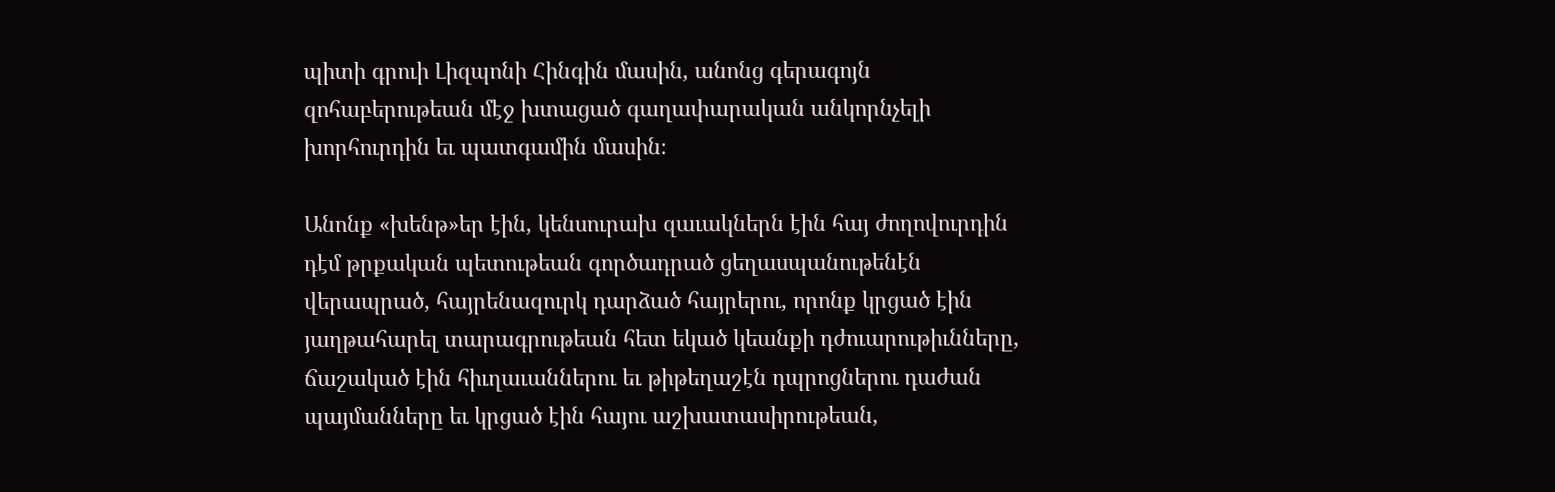պիտի գրուի Լիզպոնի Հինգին մասին, անոնց գերագոյն զոհաբերութեան մէջ խտացած գաղափարական անկորնչելի խորհուրդին եւ պատգամին մասին։

Անոնք «խենթ»եր էին, կենսուրախ զաւակներն էին հայ ժողովուրդին դէմ թրքական պետութեան գործադրած ցեղասպանութենէն վերապրած, հայրենազուրկ դարձած հայրերու, որոնք կրցած էին յաղթահարել տարագրութեան հետ եկած կեանքի դժուարութիւնները, ճաշակած էին հիւղաւաններու եւ թիթեղաշէն դպրոցներու դաժան պայմանները եւ կրցած էին հայու աշխատասիրութեան,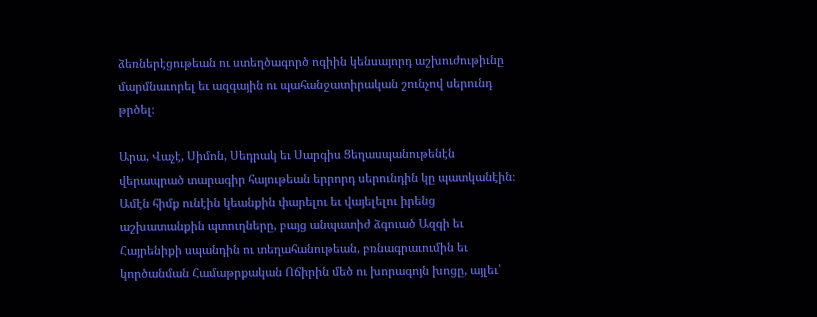ձեռներէցութեան ու ստեղծագործ ոգիին կենսայորդ աշխուժութիւնը մարմնաւորել եւ ազգային ու պահանջատիրական շունչով սերունդ թրծել։

Արա, Վաչէ, Սիմոն, Սեդրակ եւ Սարգիս Ցեղասպանութենէն վերապրած տարագիր հայութեան երրորդ սերունդին կը պատկանէին։ Ամէն հիմք ունէին կեանքին փարելու եւ վայելելու իրենց աշխատանքին պտուղները, բայց անպատիժ ձգուած Ազգի եւ Հայրենիքի սպանդին ու տեղահանութեան, բռնագրաւումին եւ կործանման Համաթրքական Ոճիրին մեծ ու խորագոյն խոցը, այլեւ՝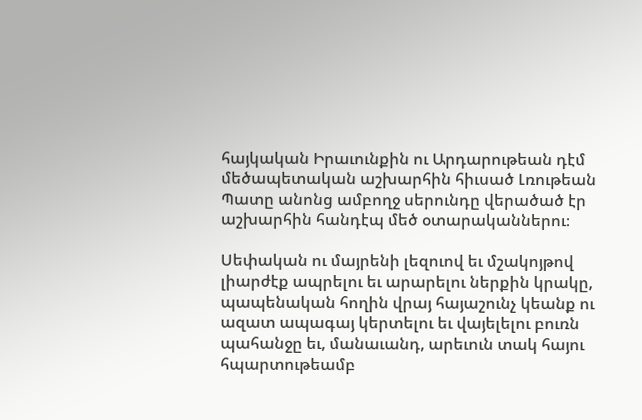հայկական Իրաւունքին ու Արդարութեան դէմ մեծապետական աշխարհին հիւսած Լռութեան Պատը անոնց ամբողջ սերունդը վերածած էր աշխարհին հանդէպ մեծ օտարականներու։

Սեփական ու մայրենի լեզուով եւ մշակոյթով լիարժէք ապրելու եւ արարելու ներքին կրակը, պապենական հողին վրայ հայաշունչ կեանք ու ազատ ապագայ կերտելու եւ վայելելու բուռն պահանջը եւ, մանաւանդ, արեւուն տակ հայու հպարտութեամբ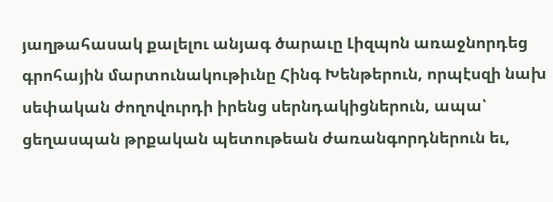յաղթահասակ քալելու անյագ ծարաւը Լիզպոն առաջնորդեց գրոհային մարտունակութիւնը Հինգ Խենթերուն, որպէսզի նախ սեփական ժողովուրդի իրենց սերնդակիցներուն, ապա՝ ցեղասպան թրքական պետութեան ժառանգորդներուն եւ,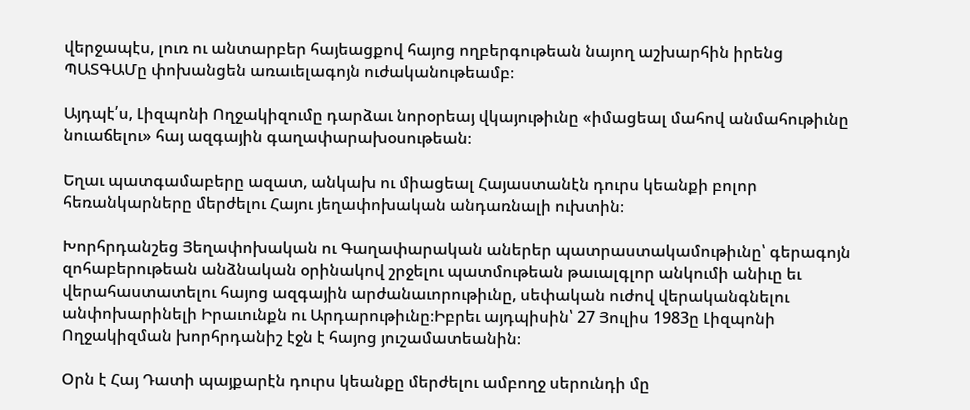վերջապէս, լուռ ու անտարբեր հայեացքով հայոց ողբերգութեան նայող աշխարհին իրենց ՊԱՏԳԱՄը փոխանցեն առաւելագոյն ուժականութեամբ։

Այդպէ՛ս, Լիզպոնի Ողջակիզումը դարձաւ նորօրեայ վկայութիւնը «իմացեալ մահով անմահութիւնը նուաճելու» հայ ազգային գաղափարախօսութեան։

Եղաւ պատգամաբերը ազատ, անկախ ու միացեալ Հայաստանէն դուրս կեանքի բոլոր հեռանկարները մերժելու Հայու յեղափոխական անդառնալի ուխտին։

Խորհրդանշեց Յեղափոխական ու Գաղափարական աներեր պատրաստակամութիւնը՝ գերագոյն զոհաբերութեան անձնական օրինակով շրջելու պատմութեան թաւալգլոր անկումի անիւը եւ վերահաստատելու հայոց ազգային արժանաւորութիւնը, սեփական ուժով վերականգնելու անփոխարինելի Իրաւունքն ու Արդարութիւնը։Իբրեւ այդպիսին՝ 27 Յուլիս 1983ը Լիզպոնի Ողջակիզման խորհրդանիշ էջն է հայոց յուշամատեանին։

Օրն է Հայ Դատի պայքարէն դուրս կեանքը մերժելու ամբողջ սերունդի մը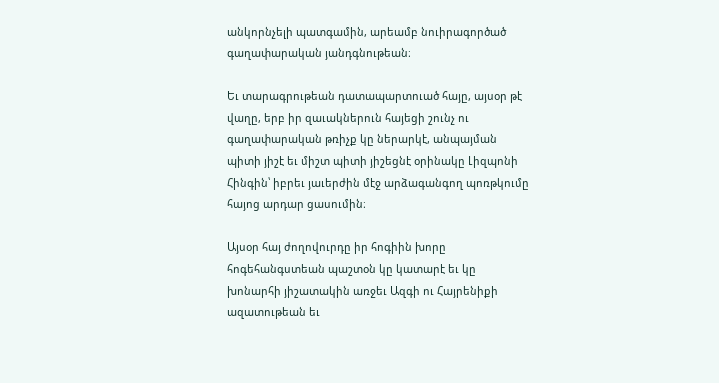անկորնչելի պատգամին, արեամբ նուիրագործած գաղափարական յանդգնութեան։

Եւ տարագրութեան դատապարտուած հայը, այսօր թէ վաղը, երբ իր զաւակներուն հայեցի շունչ ու գաղափարական թռիչք կը ներարկէ, անպայման պիտի յիշէ եւ միշտ պիտի յիշեցնէ օրինակը Լիզպոնի Հինգին՝ իբրեւ յաւերժին մէջ արձագանգող պոռթկումը հայոց արդար ցասումին։

Այսօր հայ ժողովուրդը իր հոգիին խորը հոգեհանգստեան պաշտօն կը կատարէ եւ կը խոնարհի յիշատակին առջեւ Ազգի ու Հայրենիքի ազատութեան եւ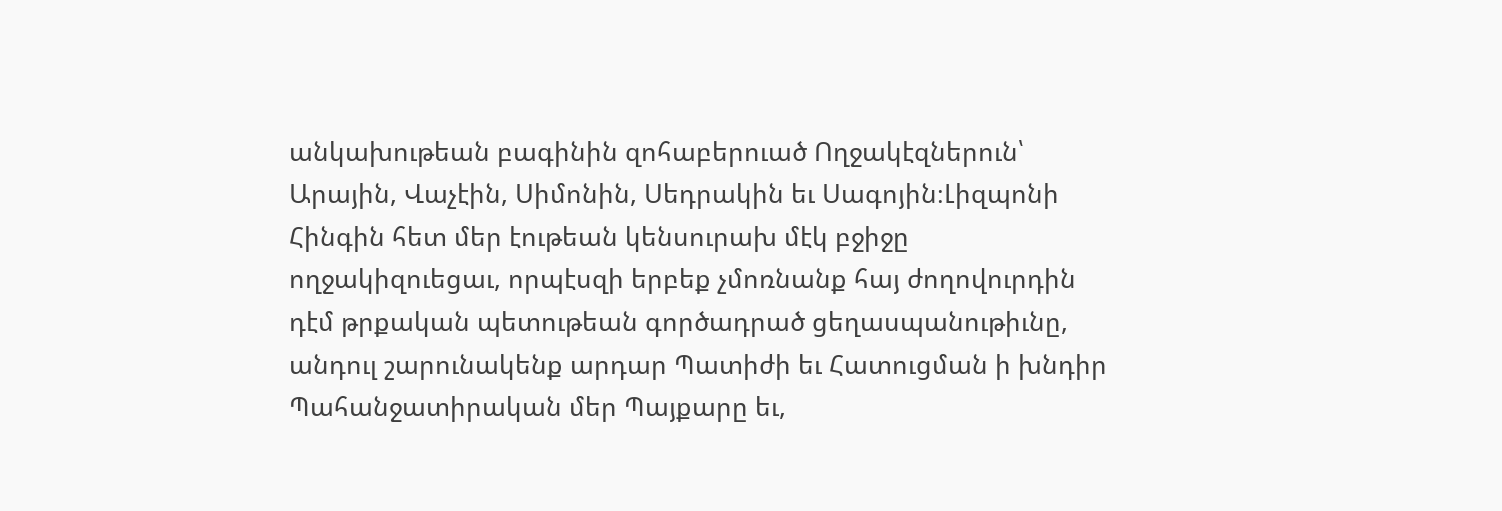անկախութեան բագինին զոհաբերուած Ողջակէզներուն՝ Արային, Վաչէին, Սիմոնին, Սեդրակին եւ Սագոյին։Լիզպոնի Հինգին հետ մեր էութեան կենսուրախ մէկ բջիջը ողջակիզուեցաւ, որպէսզի երբեք չմոռնանք հայ ժողովուրդին դէմ թրքական պետութեան գործադրած ցեղասպանութիւնը, անդուլ շարունակենք արդար Պատիժի եւ Հատուցման ի խնդիր Պահանջատիրական մեր Պայքարը եւ,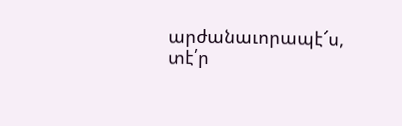արժանաւորապէ՜ս, տէ՛ր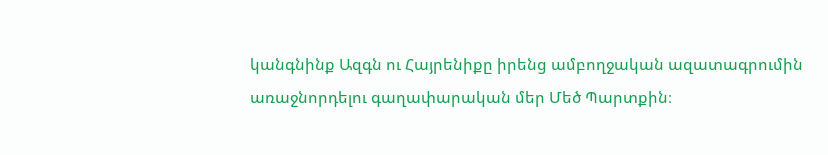կանգնինք Ազգն ու Հայրենիքը իրենց ամբողջական ազատագրումին առաջնորդելու գաղափարական մեր Մեծ Պարտքին։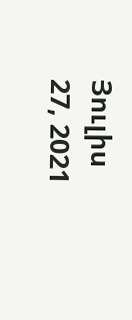Յուլիս 27, 2021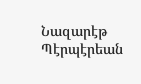Նազարէթ Պէրպէրեան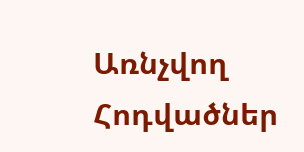Առնչվող Հոդվածներ